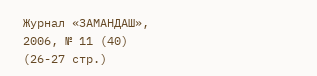Журнал «ЗАМАНДАШ», 2006, № 11 (40) (26-27 стр.)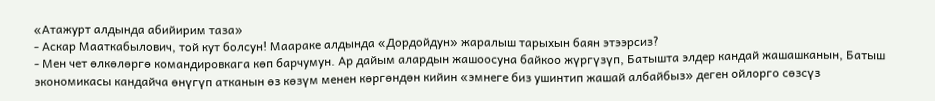«Атажурт алдында абийирим таза»
- Аскар Мааткабылович, той кут болсун! Маараке алдында «Дордойдун» жаралыш тарыхын баян этээрсиз?
- Мен чет өлкөлөргө командировкага көп барчумун. Ар дайым алардын жашоосуна байкоо жүргүзүп, Батышта элдер кандай жашашканын, Батыш экономикасы кандайча өнүгүп атканын өз көзүм менен көргөндөн кийин «эмнеге биз ушинтип жашай албайбыз» деген ойлорго сөзсүз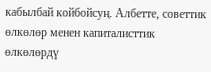кабылбай койбойсуң. Албетте, советтик өлкөлөр менен капиталисттик өлкөлөрдү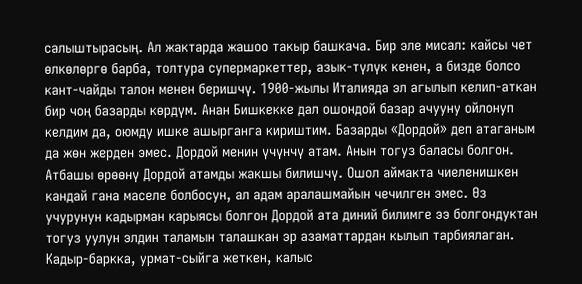салыштырасың. Ал жактарда жашоо такыр башкача. Бир эле мисал: кайсы чет өлкөлөргө барба, толтура супермаркеттер, азык-түлүк кенен, а бизде болсо кант-чайды талон менен беришчү. 1900-жылы Италияда эл агылып келип-аткан бир чоң базарды көрдүм. Анан Бишкекке дал ошондой базар ачууну ойлонуп келдим да, оюмду ишке ашырганга кириштим. Базарды «Дордой» деп атаганым да жөн жерден эмес. Дордой менин үчүнчү атам. Анын тогуз баласы болгон. Атбашы өрөөнү Дордой атамды жакшы билишчү. Ошол аймакта чиеленишкен кандай гана маселе болбосун, ал адам аралашмайын чечилген эмес. Өз учурунун кадырман карыясы болгон Дордой ата диний билимге ээ болгондуктан тогуз уулун элдин таламын талашкан эр азаматтардан кылып тарбиялаган. Кадыр-баркка, урмат-сыйга жеткен, калыс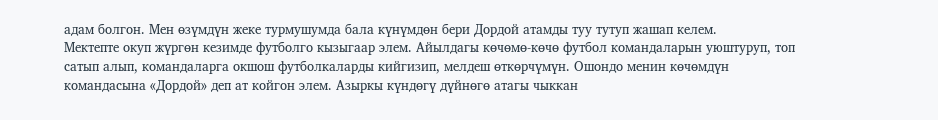адам болгон. Мен өзүмдүн жеке турмушумда бала күнүмдөн бери Дордой атамды туу тутуп жашап келем.
Мектепте окуп жүргөн кезимде футболго кызыгаар элем. Айылдагы көчөмө-көчө футбол командаларын уюштуруп, топ сатып алып, командаларга окшош футболкаларды кийгизип, мелдеш өткөрчүмүн. Ошондо менин көчөмдүн командасына «Дордой» деп ат койгон элем. Азыркы күндөгү дүйнөгө атагы чыккан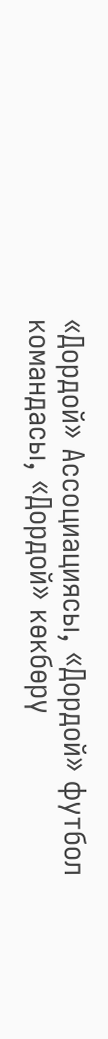«Дордой» Ассоциациясы, «Дордой» футбол командасы, «Дордой» көкбөрү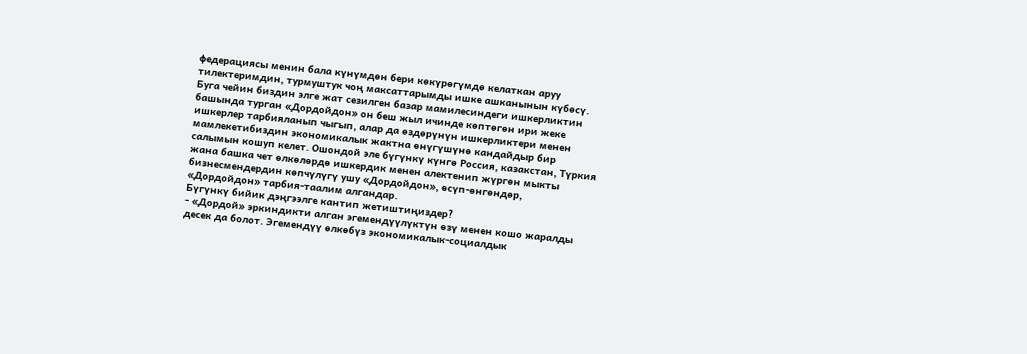федерациясы менин бала күнүмдөн бери көкүрөгүмдө келаткан аруу тилектеримдин, турмуштук чоң максаттарымды ишке ашканынын күбөсү. Буга чейин биздин элге жат сезилген базар мамилесиндеги ишкерликтин башында турган «Дордойдон» он беш жыл ичинде көптөгөн ири жеке ишкерлер тарбияланып чыгып, алар да өздөрүнүн ишкерликтери менен мамлекетибиздин экономикалык жактна өнүгүшүнө кандайдыр бир салымын кошуп келет. Ошондой эле бүгүнкү күнгө Россия, казакстан, Түркия жана башка чет өлкөлөрдө ишкердик менен алектенип жүргөн мыкты бизнесмендердин көпчүлүгү ушу «Дордойдон», өсүп-өнгөндөр, «Дордойдон» тарбия-таалим алгандар.
Бүгүнкү бийик дэңгээлге кантип жетиштиңиздер?
- «Дордой» эркиндикти алган эгемендүүлүктүн өзү менен кошо жаралды десек да болот. Эгемендүү өлкөбүз экономикалык-социалдык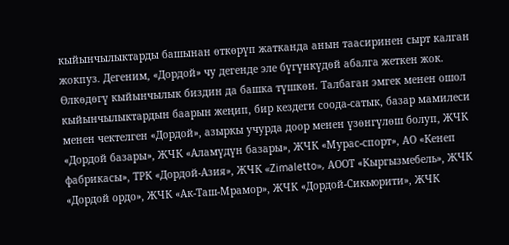кыйынчылыктарды башынан өткөрүп жатканда анын таасиринен сырт калган жокпуз. Дегеним, «Дордой» чу дегенде эле бүгүнкүдөй абалга жеткен жок. Өлкөдөгү кыйынчылык биздин да башка түшкөн. Талбаган эмгек менен ошол кыйынчылыктардын баарын жеңип, бир кездеги соода-сатык, базар мамилеси менен чектелген «Дордой», азыркы учурда доор менен үзөнгүлөш болуп, ЖЧК «Дордой базары», ЖЧК «Аламүдүн базары», ЖЧК «Мурас-спорт», АО «Кенеп фабрикасы», ТРК «Дордой-Азия», ЖЧК «Zimaletto», АООТ «Кыргызмебель», ЖЧК «Дордой ордо», ЖЧК «Ак-Таш-Мрамор», ЖЧК «Дордой-Сикьюрити», ЖЧК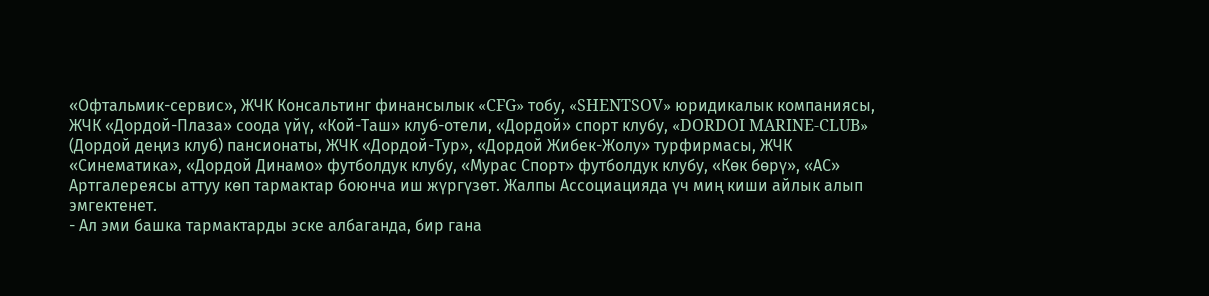«Офтальмик-сервис», ЖЧК Консальтинг финансылык «CFG» тобу, «SHENTSOV» юридикалык компаниясы, ЖЧК «Дордой-Плаза» соода үйү, «Кой-Таш» клуб-отели, «Дордой» спорт клубу, «DORDOI MARINE-CLUB» (Дордой деңиз клуб) пансионаты, ЖЧК «Дордой-Тур», «Дордой Жибек-Жолу» турфирмасы, ЖЧК «Синематика», «Дордой Динамо» футболдук клубу, «Мурас Спорт» футболдук клубу, «Көк бөрү», «АС» Артгалереясы аттуу көп тармактар боюнча иш жүргүзөт. Жалпы Ассоциацияда үч миң киши айлык алып эмгектенет.
- Ал эми башка тармактарды эске албаганда, бир гана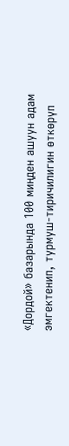«Дордой» базарында 100 миңден ашуун адам эмгектенип, турмуш-тиричилигин өткөрүп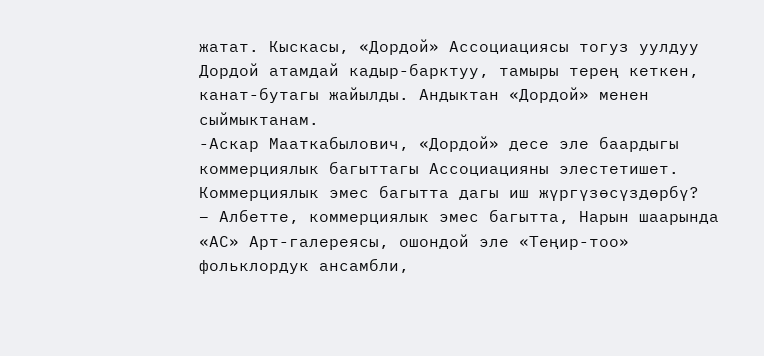жатат. Кыскасы, «Дордой» Ассоциациясы тогуз уулдуу Дордой атамдай кадыр-барктуу, тамыры терең кеткен, канат-бутагы жайылды. Андыктан «Дордой» менен сыймыктанам.
-Аскар Мааткабылович, «Дордой» десе эле баардыгы коммерциялык багыттагы Ассоциацияны элестетишет. Коммерциялык эмес багытта дагы иш жүргүзөсүздөрбү?
– Албетте, коммерциялык эмес багытта, Нарын шаарында «АС» Арт-галереясы, ошондой эле «Теңир-тоо» фольклордук ансамбли,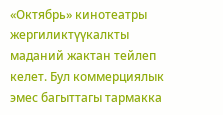«Октябрь» кинотеатры жергиликтүүкалкты маданий жактан тейлеп келет. Бул коммерциялык эмес багыттагы тармакка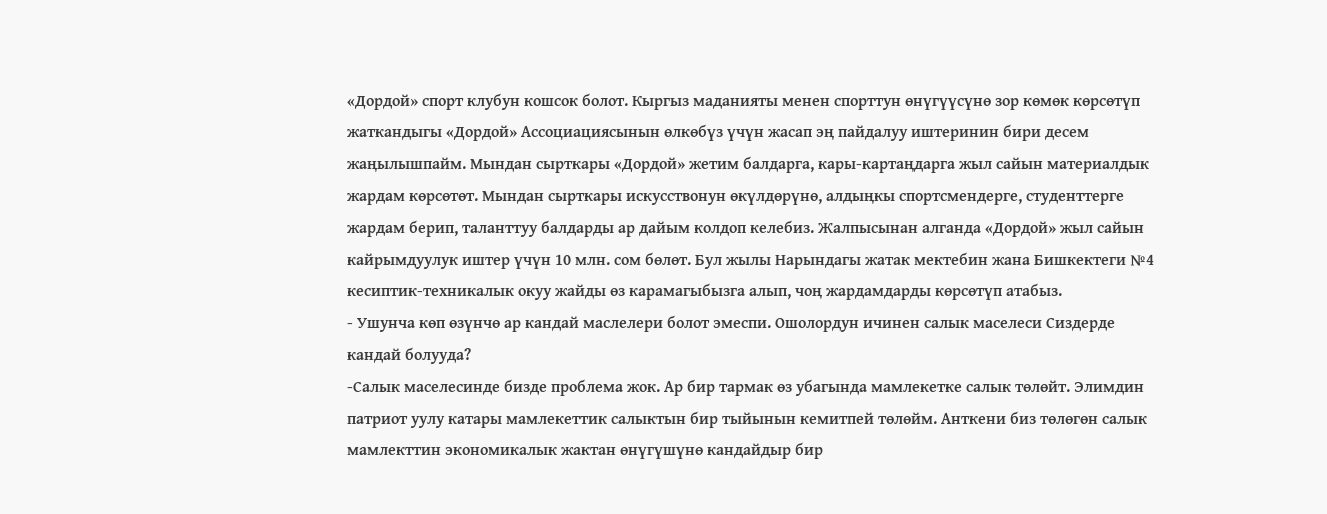«Дордой» спорт клубун кошсок болот. Кыргыз маданияты менен спорттун өнүгүүсүнө зор көмөк көрсөтүп жаткандыгы «Дордой» Ассоциациясынын өлкөбүз үчүн жасап эң пайдалуу иштеринин бири десем жаңылышпайм. Мындан сырткары «Дордой» жетим балдарга, кары-картаңдарга жыл сайын материалдык жардам көрсөтөт. Мындан сырткары искусствонун өкүлдөрүнө, алдыңкы спортсмендерге, студенттерге жардам берип, таланттуу балдарды ар дайым колдоп келебиз. Жалпысынан алганда «Дордой» жыл сайын кайрымдуулук иштер үчүн 10 млн. сом бөлөт. Бул жылы Нарындагы жатак мектебин жана Бишкектеги №4 кесиптик-техникалык окуу жайды өз карамагыбызга алып, чоң жардамдарды көрсөтүп атабыз.
- Ушунча көп өзүнчө ар кандай маслелери болот эмеспи. Ошолордун ичинен салык маселеси Сиздерде кандай болууда?
-Салык маселесинде бизде проблема жок. Ар бир тармак өз убагында мамлекетке салык төлөйт. Элимдин патриот уулу катары мамлекеттик салыктын бир тыйынын кемитпей төлөйм. Анткени биз төлөгөн салык мамлекттин экономикалык жактан өнүгүшүнө кандайдыр бир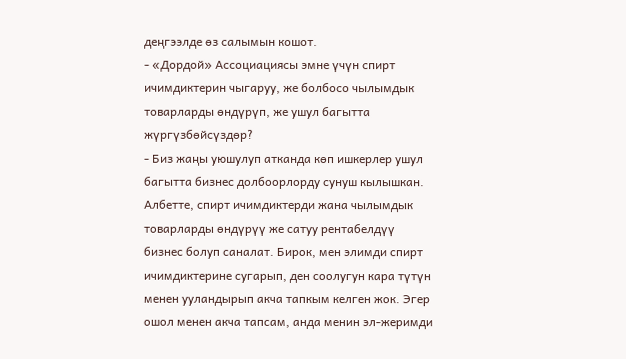деңгээлде өз салымын кошот.
- «Дордой» Ассоциациясы эмне үчүн спирт ичимдиктерин чыгаруу, же болбосо чылымдык товарларды өндүрүп, же ушул багытта жүргүзбөйсүздөр?
- Биз жаңы уюшулуп атканда көп ишкерлер ушул багытта бизнес долбоорлорду сунуш кылышкан. Албетте, спирт ичимдиктерди жана чылымдык товарларды өндүрүү же сатуу рентабелдүү бизнес болуп саналат. Бирок, мен элимди спирт ичимдиктерине сугарып, ден соолугун кара түтүн менен ууландырып акча тапкым келген жок. Эгер ошол менен акча тапсам, анда менин эл-жеримди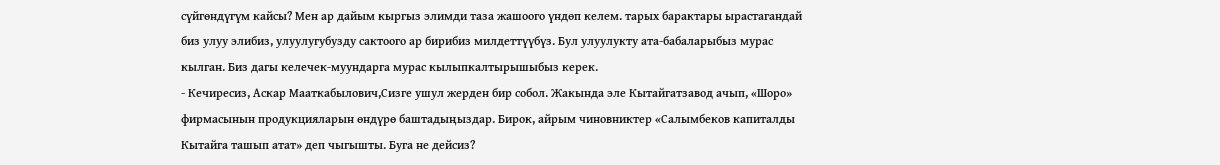сүйгөндүгүм кайсы? Мен ар дайым кыргыз элимди таза жашоого үндөп келем. тарых барактары ырастагандай биз улуу элибиз, улуулугубузду сактоого ар бирибиз милдеттүүбүз. Бул улуулукту ата-бабаларыбыз мурас кылган. Биз дагы келечек-муундарга мурас кылыпкалтырышыбыз керек.
- Кечиресиз, Аскар Мааткабылович,Сизге ушул жерден бир собол. Жакында эле Кытайгатзавод ачып, «Шоро» фирмасынын продукцияларын өндүрө баштадыңыздар. Бирок, айрым чиновниктер «Салымбеков капиталды Кытайга ташып атат» деп чыгышты. Буга не дейсиз?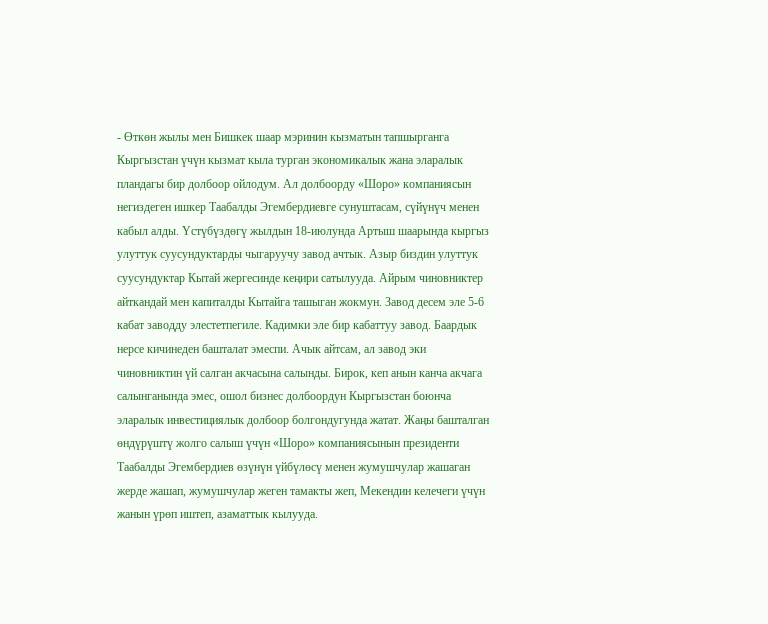- Өткөн жылы мен Бишкек шаар мэринин кызматын тапшырганга Кыргызстан үчүн кызмат кыла турган экономикалык жана эларалык пландагы бир долбоор ойлодум. Ал долбоорду «Шоро» компаниясын негиздеген ишкер Таабалды Эгембердиевге сунуштасам, сүйүнүч менен кабыл алды. Үстүбүздөгү жылдын 18-июлунда Артыш шаарында кыргыз улуттук суусундуктарды чыгаруучу завод ачтык. Азыр биздин улуттук суусундуктар Кытай жергесинде кеңири сатылууда. Айрым чиновниктер айткандай мен капиталды Кытайга ташыган жокмун. Завод десем эле 5-6 кабат заводду элестетпегиле. Кадимки эле бир кабаттуу завод. Баардык нерсе кичинеден башталат эмеспи. Ачык айтсам, ал завод эки чиновниктин үй салган акчасына салынды. Бирок, кеп анын канча акчага салынганында эмес, ошол бизнес долбоордун Кыргызстан боюнча эларалык инвестициялык долбоор болгондугунда жатат. Жаңы башталган өндүрүштү жолго салыш үчүн «Шоро» компаниясынын президенти Таабалды Эгембердиев өзүнүн үйбүлөсү менен жумушчулар жашаган жерде жашап, жумушчулар жеген тамакты жеп, Мекендин келечеги үчүн жанын үрөп иштеп, азаматтык кылууда.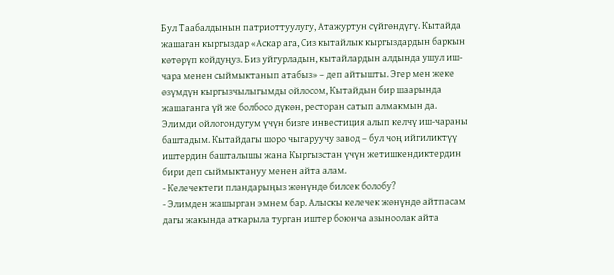Бул Таабалдынын патриоттуулугу, Атажуртун сүйгөндүгү. Кытайда жашаган кыргыздар «Аскар ага, Сиз кытайлык кыргыздардын баркын көтөрүп койдуңуз. Биз уйгурладын, кытайлардын алдында ушул иш-чара менен сыймыктанып атабыз» – деп айтышты. Эгер мен жеке өзүмдүн кыргызчылыгымды ойлосом, Кытайдын бир шаарында жашаганга үй же болбосо дүкөн, ресторан сатып алмакмын да. Элимди ойлогондугум үчүн бизге инвестиция алып келчү иш-чараны баштадым. Кытайдагы шоро чыгаруучу завод – бул чоң ийгиликтүү иштердин башталышы жана Кыргызстан үчүн жетишкендиктердин бири деп сыймыктануу менен айта алам.
- Келечектеги пландарыңыз жөнүндө билсек болобу?
- Элимден жашырган эмнем бар. Алыскы келечек жөнүндө айтпасам дагы жакында аткарыла турган иштер боюнча азыноолак айта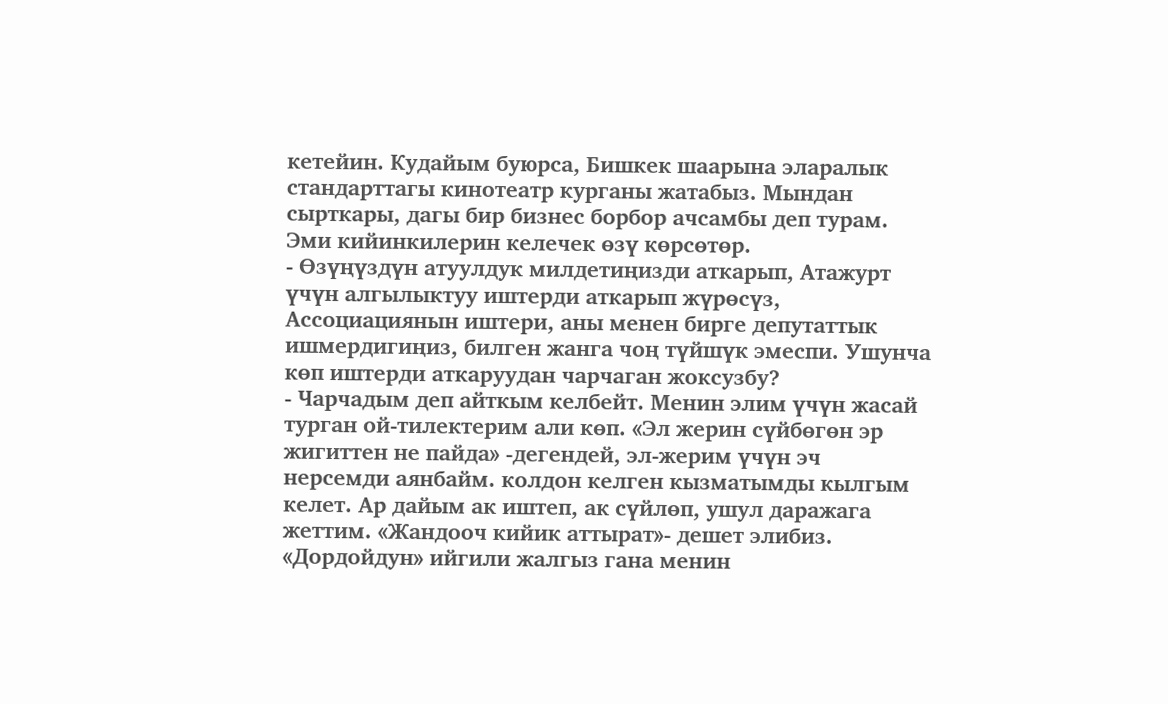кетейин. Кудайым буюрса, Бишкек шаарына эларалык стандарттагы кинотеатр курганы жатабыз. Мындан сырткары, дагы бир бизнес борбор ачсамбы деп турам. Эми кийинкилерин келечек өзү көрсөтөр.
- Өзүңүздүн атуулдук милдетиңизди аткарып, Атажурт үчүн алгылыктуу иштерди аткарып жүрөсүз, Ассоциациянын иштери, аны менен бирге депутаттык ишмердигиңиз, билген жанга чоң түйшүк эмеспи. Ушунча көп иштерди аткаруудан чарчаган жоксузбу?
- Чарчадым деп айткым келбейт. Менин элим үчүн жасай турган ой-тилектерим али көп. «Эл жерин сүйбөгөн эр жигиттен не пайда» -дегендей, эл-жерим үчүн эч нерсемди аянбайм. колдон келген кызматымды кылгым келет. Ар дайым ак иштеп, ак сүйлөп, ушул даражага жеттим. «Жандооч кийик аттырат»- дешет элибиз. «Дордойдун» ийгили жалгыз гана менин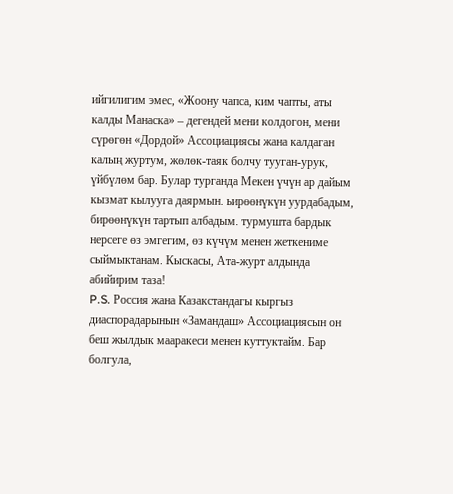ийгилигим эмес, «Жоону чапса, ким чапты, аты калды Манаска» – дегендей мени колдогон, мени сүрөгөн «Дордой» Ассоциациясы жана калдаган калың журтум, жөлөк-таяк болчу тууган-урук, үйбүлөм бар. Булар турганда Мекен үчүн ар дайым кызмат кылууга даярмын. ьирөөнүкүн уурдабадым, бирөөнүкүн тартып албадым. турмушта бардык нерсеге өз эмгегим, өз күчүм менен жеткениме сыймыктанам. Кыскасы, Ата-журт алдында абийирим таза!
P.S. Россия жана Казакстандагы кыргыз диаспорадарынын «Замандаш» Ассоциациясын он беш жылдык мааракеси менен куттуктайм. Бар болгула,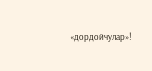«дордойчулар»!